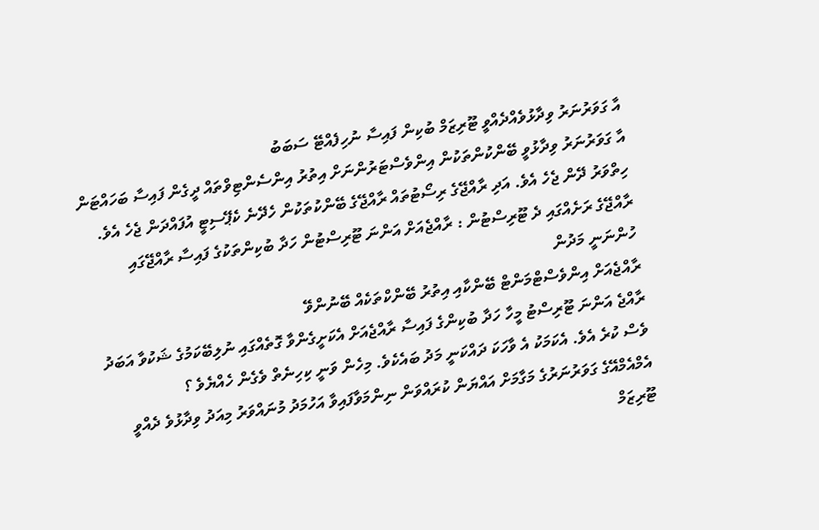އާ ގަވަރުނަރު ވިދާޅުވެއްދެއްވީ ޓޫރިޒަމް ބުކިން ފައިސާ ނުހިފެއްޓޭ ސަބަބު
އާ ގަވަރުނަރު ވިދާޅުވީ ބޭންކުންތަކުން އިންވެސްޓަރުންނަށް އިތުރު އިންސެންޓިވްތައް ދީގެން ފައިސާ ބަހައްޓަން ހިތްވަރު ދޭން ޖެހެ އެވެ. އަދި ރާއްޖޭގެ ރިސޯޓުތައް ރާއްޖޭގެ ބޭންކުތަކުން ހެދޭނެ ކެޕޭސިޓީ އުފައްދަން ޖެހެ އެވެ.
ރާއްޖޭގެ ރަށެއްގައި ދެ ޓޫރިސްޓުން : ރާއްޖެއަށް އަންނަ ޓޫރިސްޓުން ހަދާ ބުކިންތަކުގެ ފައިސާ ރާއްޖޭގައި ހުންނަނީ މަދުން
ރާއްޖެއަށް އިންވެސްޓްމަންޓް ބޭންކާއި އިތުރު ބޭންކްތަކެއް ބޭނުންވޭ
ރާއްޖެ އަންނަ ޓޫރިސްޓު މީހާ ހަދާ ބުކިންގެ ފައިސާ ރާއްޖެއަށް އެކަށީގެންވާ ގޮތެއްގައި ނުލިބޭކަމުގެ ޝަކުވާ އަބަދު ވެސް ކުރެ އެވެ. އެކަމަކު އެ ވާހަކަ ދައްކަނީ މަދު ބައެކެވެ. މިހެން ވަނީ ކިހިނެތް ވެގެން ހެއްޔެވެ ؟
އެމްއެމްއޭގެ ގަވަރުނަރުގެ މަގާމަށް އައްޔަން ކުރައްވަން ނިންމަވާފައިވާ އަހުމަދު މުނައްވަރު މިއަދު ވިދާޅުވެ ދެއްވީ ޓޫރިޒަމް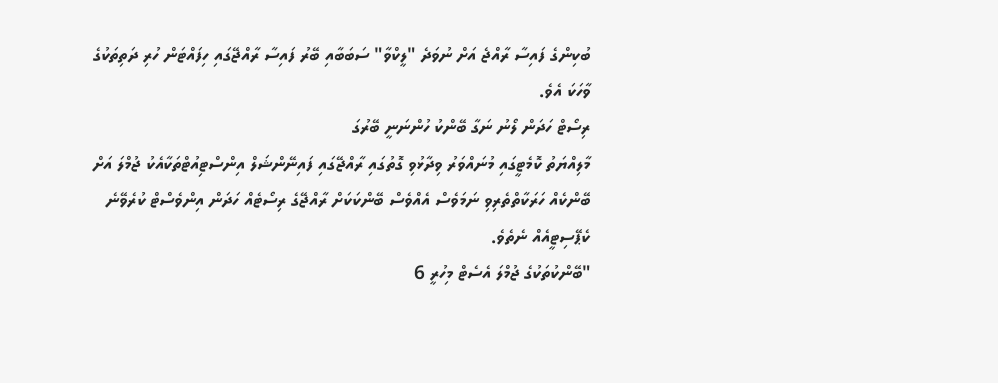ބުކިންގެ ފައިސާ ރާއްޖެ އަށް ނުވަދެ "ލީކްވާ" ސަބަބާއި ބޭރު ފައިސާ ރާއްޖޭގައި ހިފައްޓަން ހުރި ދަތިތަކުގެ ވާހަކަ އެވެ.
ރިސޯޓް ހަދަން ލޯނު ނަގާ ބޭންކު ހުންނަނީ ބޭރުގަ
މާލިއްޔަތު ކޮމެޓީގައި މުނައްވަރު ވިދާޅުވި ގޮތުގައި ރާއްޖޭގައި ފައިނޭންޝަލް އިންސްޓިއުޓްތަކާއެކު ޖުމްލަ އަށް ބޭންކެއް ހަރަކާތްތެރިވި ނަމަވެސް އެއްވެސް ބޭންކަކަށް ރާއްޖޭގެ ރިސޯޓެއް ހަދަން އިންވެސްޓް ކުރެވޭނެ ކެޕޭސިޓީއެއް ނެތެވެ.
"ބޭންކުތަކުގެ ޖުމްލަ އެސެޓް މިހުރީ 6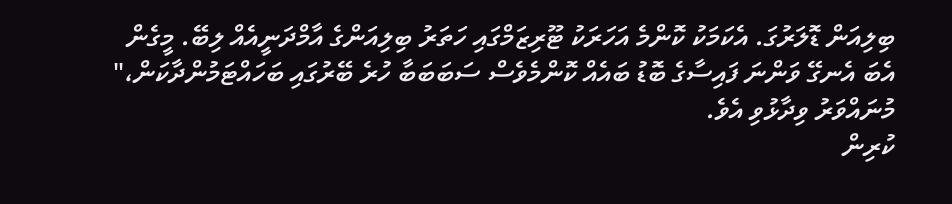ބިލިއަން ޑޮލަރުގަ. އެކަމަކު ކޮންމެ އަހަރަކު ޓޫރިޒަމްގައި ހަތަރު ބިލިއަންގެ އާމްދަނީއެއް ލިބޭ. މީގެން އެބަ އެނގޭ ވަންނަ ފައިސާގެ ބޮޑު ބައެއް ކޮންމެވެސް ސަބަބަބާ ހުރެ ބޭރުގައި ބަހައްޓަމުންދާކަން،" މުނައްވަރު ވިދާޅުވި އެވެ.
ކުރިން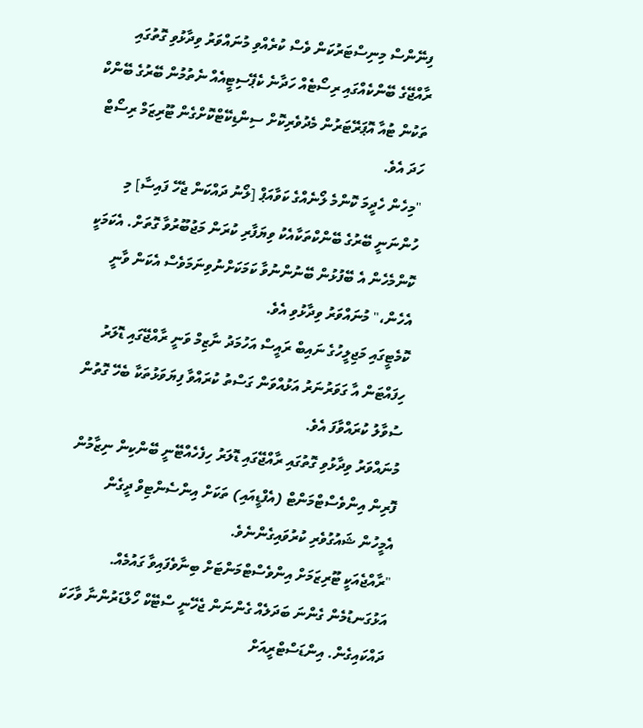ފިނޭންސް މިނިސްޓަރުކަން ވެސް ކުރެއްވި މުނައްވަރު ވިދާޅުވި ގޮތުގައި ރާއްޖޭގެ ބޭންކެއްގައި ރިސޯޓެއް ހަދާނެ ކެޕޭސިޓީއެއް ނެތުމުން ބޭރުގެ ބޭންކް ތަކުން ޓުއާ އޮޕަރޭޓަރުން މެދުވެރިކޮށް ސިންޑިކޭޓްކޮށްގެން ޓޫރިޒަމް ރިސޯޓް ހަދަ އެވެ.
"މިހެން ހެދީމަ ކޮންމެ ލޯނެއްގެ ކަވާއަޕް [ލޯނު ދައްކަން ޖެހޭ ފައިސާ] މި ހުންނަނީ ބޭރުގެ ބޭންކްތަކާއެކު ވިޔަފާރި ކުރަން މަޖުބޫރުވާ ގޮތަށް. އެކަމަކީ ކޮންމެހެން އެ ބޭފުޅުން ބޭނުންނުވާ ކަމަކަށްނުވިނަމަވެސް އެކަން ވާނީ އެހެން،" މުނައްވަރު ވިދާޅުވި އެވެ.
ކޮމެޓީގައި މަޖިލީހުގެ ނައިބް ރައީސް އަހުމަދު ނާޒިމް ވަނީ ރާއްޖޭގައި ޑޮލަރު ހިފައްޓަން އާ ގަވަރުނަރު އަޅުއްވަން ގަސްތު ކުރައްވާ ފިޔަވަޅުތަކާ ބެހޭ ގޮތުން ސުވާލު ކުރައްވާފަ އެވެ.
މުނައްވަރު ވިދާޅުވި ގޮތުގައި ރާއްޖޭގައި ޑޮލަރު ހިފެހެއްޓޭނީ ބޭންކިން ނިޒާމުން ފޮރިން އިންވެސްޓްމަންޓް (އެފްޑީއައި) ތަކަށް އިންސެންޓިވް ދީގެން އެމީހުން ޝައުގުވެރި ކުރުވައިގެންނެވެ.
"ރާއްޖެއަކީ ޓޫރިޒަމަށް އިންވެސްޓްމަންޓަށް ބިނާވެފައިވާ ގައުމެއް. އަޅުގަނޑުމެން ގެންނަ ބަދަލެއް ގެންނަން ޖެހޭނީ ސްޓޭކް ހޯލްޑަރުންނާ ވާހަކަ ދައްކައިގެން. އިންޑަސްޓްރީއަށް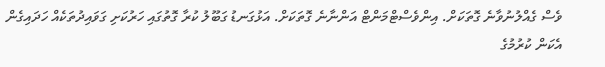ވެސް ގެއްލުނުވާނެ ގޮތަކަށް. އިންވެސްޓްމަންޓް އަންނާނެ ގޮތަކަށް. އަޅުގަނޑު ގަބޫލު ކުރާ ގޮތުގައި ހަރުކަށި ގަވައިދުތަކެއް ހަދައިގެން އެކަން ކުރުމުގެ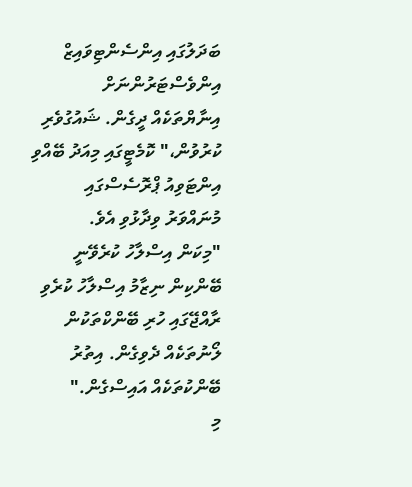ބަދަލުގައި އިންސެންޓިވައިޒް އިންވެސްޓަރުންނަށް އިނާޔްތަކެއް ދީގެން. ޝައުގުވެރި ކުރުވުން،" ކޮމެޓީގައި މިއަދު ބޭއްވި އިންޓަވިއު ޕްރޮސެސްގައި މުނައްވަރު ވިދާޅުވި އެވެ.
"މިކަން އިސްލާހު ކުރެވޭނީ ބޭންކިން ނިޒާމު އިސްލާހު ކުރެވި ރާއްޖޭގައި ހުރި ބޭންކްތަކުން ލޯނުތަކެއް ދެވިގެން. އިތުރު ބޭންކުތަކެއް އައިސްގެން."
މި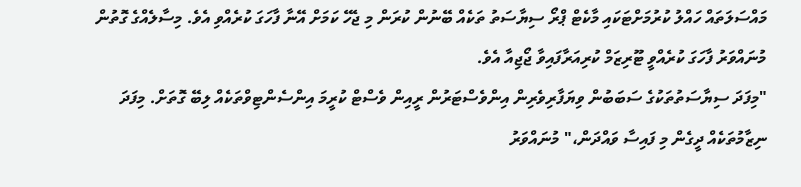މައްސަލަތައް ހައްލު ކުރުމަށްޓަކައި މާކެޓް ޕްރޯ ސިޔާސަތު ތަކެއް ބޭނުން ކުރަން މި ޖެހޭ ކަމަށް އޭނާ ފާހަގަ ކުރެއްވި އެވެ. މިސާލެއްގެ ގޮތުން މުނައްވަރު ފާހަގަ ކުރެއްވީ ޓޫރިޒަމް ކުރިއަރާފައިވާ ޖޯޖިއާ އެވެ.
"މިފަދަ ސިޔާސަތުތަކުގެ ސަބަބުން ވިޔަފާރިވެރިން އިންވެސްޓަރުން ރީއިން ވެސްޓް ކުރީމަ އިންސެންޓިވްތަކެއް ލިބޭ ގޮތަށް. މިފަދަ ނިޒާމުތަކެއް ދީގެން މި ފައިސާ ވައްދަން،" މުނައްވަރު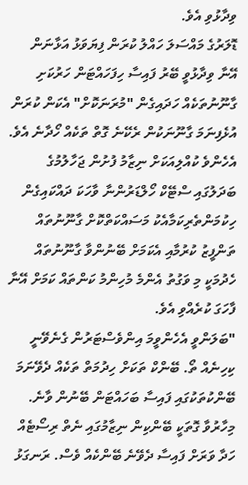ވިދާޅުވި އެވެ.
ޑޮލަރުގެ މައްސަލަ ހައްލު ކުރަން ފިޔަވަޅު އަޅާނަން
އޭނާ ވިދާޅުވީ ބޭރު ފައިސާ ހިފަހައްޓަން ހަރުކަށި ގާނޫނުތަކެއް ހަދައިގެން "މުރަނަކޮށް" އެކަން ކުރަން އުޅެފިނަމަ ގާނޫނަކުން ރެކޭނެ ގޮތް ތަކެއް ހޯދާނެ އެވެ. އެހެންވެ ކުއްލިއަކަށް ނިޒާމު ފުށުން ޖަހާލުމުގެ ބަދަލުގައި ސްޓޭކް ހޯލްޑަރުންނާ ވާހަކަ ދައްކައިގެން ހިކުމަންތެރިކަމާއެކު މަސައްކަތްކޮށް ގާނޫނުތައް ތަންފީޒު ކުރުމާއި އެކަމަށް ބޭނުންވާ ގާނޫނުތައް ހެދުމަކީ މި ވަގުތު އެންމެ މުހިންމު ކަންތައް ކަމަށް އޭނާ ފާހަގަ ކުރެއްވި އެވެ.
"ބަލަންވީ އެހެންވީމަ އިންވެސްޓަރުން ގެނެވޭނީ ކިހިނެއް ތޯ. ބޭންކް ތަކަށް ހިދުމަތް ތަކެއް ދެވޭނަމަ ބޭންކުތަކުގައި ފައިސާ ބަހައްޓަން ބޭނުން ވާނެ. މިހާރުވާ ގޮތަކީ ބޭންކިން ނިޒާމުގައި ނެތް ރިސޯޓެއް ހަދާ ވަރަށް ފައިސާ ދެވޭނެ ބޭންކެއް ވެސް. ރަނގަޅު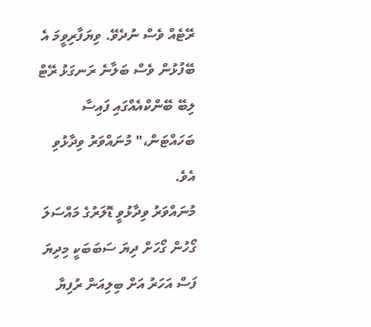ރޭޓެއް ވެސް ނުދެވޭ. ވިޔަފާރިވީމަ އެ ބޭފުޅުން ވެސް ބަލާނެ ރަނގަޅު ރޭޓް ލިބޭ ބޭންކްއެއްގައި ފައިސާ ބަހައްޓަން،" މުނައްވަރު ވިދާޅުވި އެވެ.
މުނައްވަރު ވިދާޅުވީ ޑޮލަރުގެ މައްސަލަ ގޯހުން ގޯހަށް ދިޔަ ސަބަބަކީ މިދިޔަ ފަސް އަހަރު އަށް ބިލިއަން ރުފިޔާ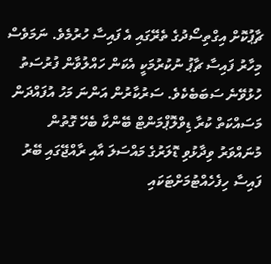ޗާޕުކޮށް އިގްތިސޯދުގެ ތެރޭގައި އެ ފައިސާ ހުރުމެވެ. ނަމަވެސް މިހާރު ފައިސާ ޗާޕު ނުކުރުމަކީ އެކަން ހައްލުވާން ފުރުސަތު ހުޅުވޭނެ ސަބަބެކެވެ. ސަރުކާރުން އަންނަ މަހު އުފައްދަން މަސައްކަތް ކުރާ ޑިވްލޮޕްމަންޓް ބޭންކާ ބެހޭ ގޮތުން މުނައްވަރު ވިދާޅުވި ޑޮލަރުގެ މައްސަލަ އާއި ރާއްޖޭގައި ބޭރު ފައިސާ ހިފެހެއްޓުމަށްޓަކައި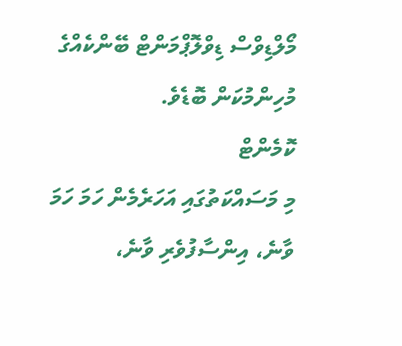މޯލްޑިވްސް ޑިވްލޮޕްމަންޓް ބޭންކެއްގެ މުހިންމުކަން ބޮޑެވެ.
ކޮމެންޓް
މި މަސައްކަތުގައި އަހަރެމެން ހަމަ ހަމަ ވާނެ، އިންސާފުވެރި ވާނެ،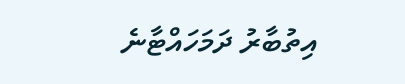އިތުބާރު ދަމަހައްޓާނެ